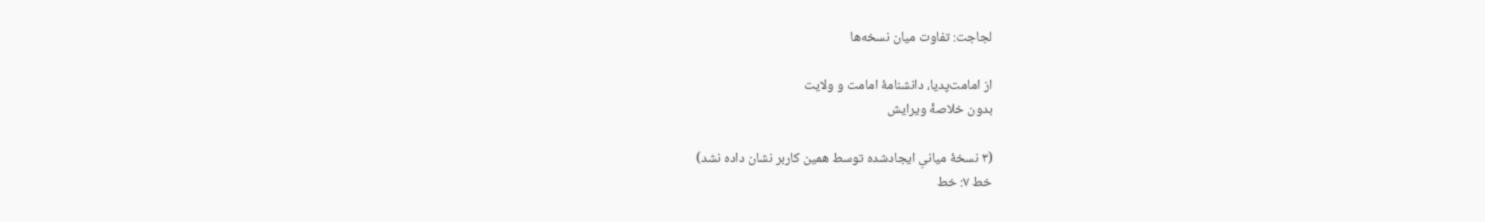لجاجت: تفاوت میان نسخه‌ها

از امامت‌پدیا، دانشنامهٔ امامت و ولایت
بدون خلاصۀ ویرایش

(۳ نسخهٔ میانیِ ایجادشده توسط همین کاربر نشان داده نشد)
خط ۷: خط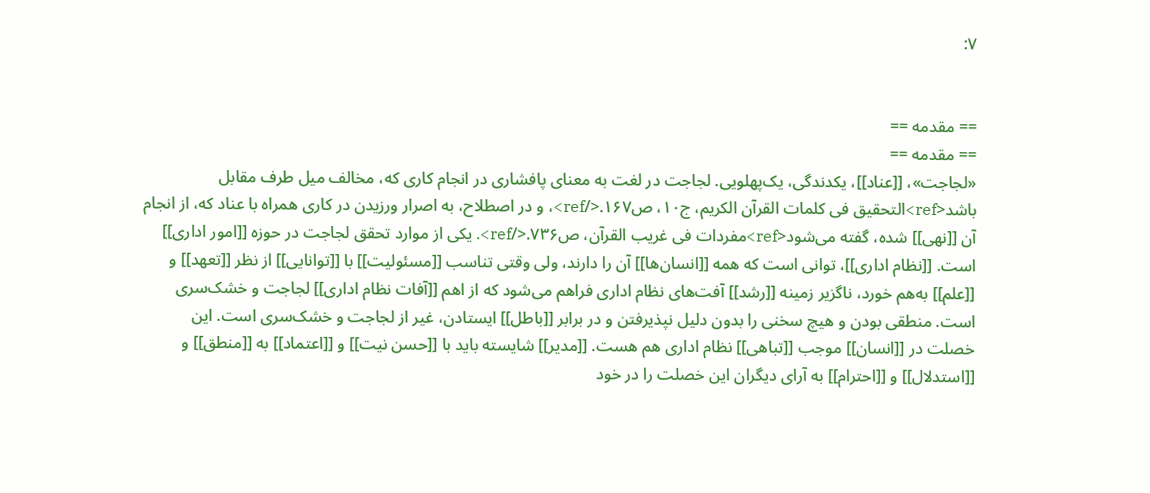۷:


== مقدمه ==
== مقدمه ==
«لجاجت»، [[عناد]]، یکدندگی، یک‌پهلویی. لجاجت در لغت به معنای پافشاری در انجام کاری که، مخالف میل طرف مقابل باشد<ref>التحقیق فی کلمات القرآن الکریم، ج۱۰، ص۱۶۷.</ref>، و در اصطلاح، به اصرار ورزیدن در کاری همراه با عناد که، از انجام آن [[نهی]] شده، گفته می‌شود<ref>مفردات فی غریب القرآن، ص۷۳۶.</ref>. یکی از موارد تحقق لجاجت در حوزه [[امور اداری]] است. [[نظام اداری]]، توانی است که همه [[انسان‌ها]] آن را دارند، ولی وقتی تناسب [[مسئولیت]] با [[توانایی]] از نظر [[تعهد]] و [[علم]] به‌هم خورد، ناگزیر زمینه [[رشد]] آفت‌های نظام اداری فراهم می‌شود که از اهم [[آفات نظام اداری]] لجاجت و خشک‌سری است. منطقی بودن و هیچ سخنی را بدون دلیل نپذیرفتن و در برابر [[باطل]] ایستادن، غیر از لجاجت و خشک‌سری است. این خصلت در [[انسان]] موجب [[تباهی]] نظام اداری هم هست. [[مدیر]] شایسته باید با [[حسن نیت]] و [[اعتماد]] به [[منطق]] و [[استدلال]] و [[احترام]] به آرای دیگران این خصلت را در خود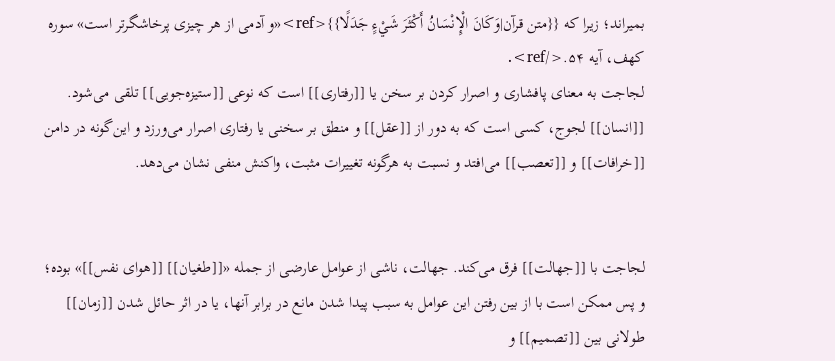بمیراند؛ زیرا که {{متن قرآن|وَكَانَ الْإِنْسَانُ أَكْثَرَ شَيْءٍ جَدَلًا}}<ref>«و آدمی از هر چیزی پرخاشگرتر است» سوره کهف، آیه ۵۴.</ref>.
لجاجت به معنای پافشاری و اصرار کردن بر سخن یا [[رفتاری]] است که نوعی [[ستیزه‌جویی]] تلقی می‌شود. [[انسان]] لجوج، کسی است که به دور از [[عقل]] و منطق بر سخنی یا رفتاری اصرار می‌ورزد و این‌گونه در دامن [[خرافات]] و [[تعصب]] می‌افتد و نسبت به هرگونه تغییرات مثبت، واکنش منفی نشان می‌دهد.


لجاجت با [[جهالت]] فرق می‌کند. جهالت، ناشی از عوامل عارضی از جمله «[[طغیان]] [[هوای نفس]]» بوده؛ و پس ممکن است با از بین رفتن این عوامل به سبب پیدا شدن مانع در برابر آنها، یا در اثر حائل شدن [[زمان]] طولانی بین [[تصمیم]] و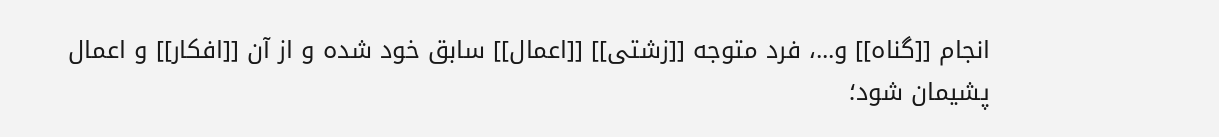انجام [[گناه]] و...، فرد متوجه [[زشتی]] [[اعمال]] سابق خود شده و از آن [[افکار]] و اعمال پشیمان شود؛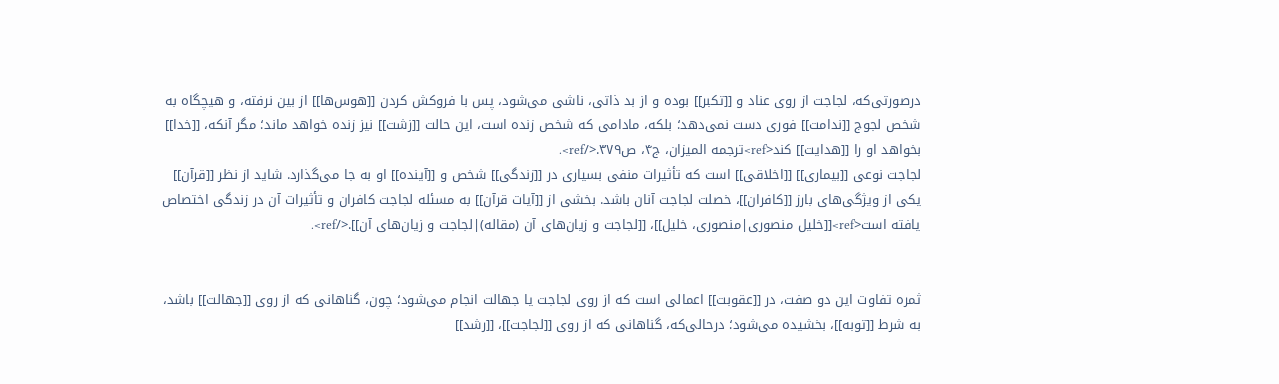درصورتی‌که، لجاجت از روی عناد و [[تکبر]] بوده و از بد ذاتی، ناشی می‌شود، پس با فروکش کردن [[هوس‌ها]] از بین نرفته، و هیچگاه به شخص لجوج [[ندامت]] فوری دست نمی‌دهد؛ بلکه، مادامی که شخص زنده است، این حالت [[زشت]] نیز زنده خواهد ماند؛ مگر آنکه، [[خدا]] بخواهد او را [[هدایت]] کند<ref>ترجمه المیزان، ج۴، ص۳۷۹.</ref>.
لجاجت نوعی [[بیماری]] [[اخلاقی]] است که تأثیرات منفی بسیاری در [[زندگی]] شخص و [[آینده]] او به جا می‌گذارد. شاید از نظر [[قرآن]] یکی از ویژگی‌های بارز [[کافران]]، خصلت لجاجت آنان باشد. بخشی از [[آیات قرآن]] به مسئله لجاجت کافران و تأثیرات آن در زندگی اختصاص یافته است<ref>[[خلیل منصوری|منصوری، خلیل]]، [[لجاجت و زیان‌های آن (مقاله)|لجاجت و زیان‌های آن]].</ref>.


ثمره تفاوت این دو صفت، در [[عقوبت]] اعمالی است که از روی لجاجت یا جهالت انجام می‌شود؛ چون، گناهانی که از روی [[جهالت]] باشد، به شرط [[توبه]]، بخشیده می‌شود؛ درحالی‌که، گناهانی که از روی [[لجاجت]]، [[رشد]]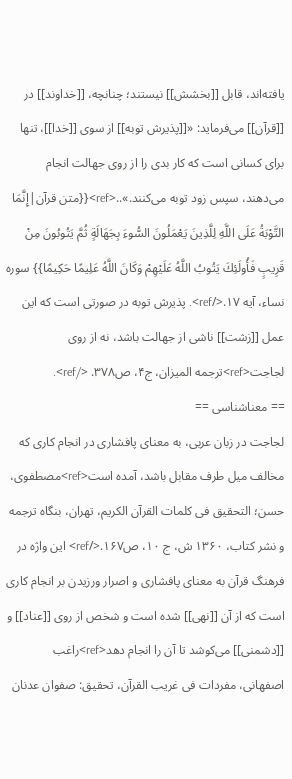یافته‌اند، قابل [[بخشش]] نیستند؛ چنانچه، [[خداوند]] در [[قرآن]] می‌فرماید: «[[پذیرش توبه]] از سوی [[خدا]]، تنها برای کسانی است که کار بدی را از روی جهالت انجام می‌دهند، سپس زود توبه می‌کنند.»..<ref>{{متن قرآن|إِنَّمَا التَّوْبَةُ عَلَى اللَّهِ لِلَّذِينَ يَعْمَلُونَ السُّوءَ بِجَهَالَةٍ ثُمَّ يَتُوبُونَ مِنْ قَرِيبٍ فَأُولَئِكَ يَتُوبُ اللَّهُ عَلَيْهِمْ وَكَانَ اللَّهُ عَلِيمًا حَكِيمًا}} سوره نساء، آیه ۱۷.</ref>. پذیرش توبه در صورتی است که این عمل [[زشت]] ناشی از جهالت باشد، نه از روی لجاجت<ref>ترجمه المیزان، ج۴، ص۳۷۸. </ref>.
== معناشناسی ==
لجاجت در زبان عربی، به معنای پافشاری در انجام کاری که مخالف میل طرف مقابل باشد، آمده است<ref>مصطفوی، حسن؛ التحقیق فی کلمات القرآن الکریم، تهران، بنگاه ترجمه و نشر کتاب، ۱۳۶۰ ش، ج ۱۰، ص۱۶۷.</ref> این واژه در فرهنگ قرآن به معنای پافشاری و اصرار ورزیدن بر انجام کاری است که از آن [[نهی]] شده است و شخص از روی [[عناد]] و [[دشمنی]] می‌کوشد تا آن را انجام دهد<ref>راغب اصفهانی، مفردات فی غریب القرآن، تحقیق: صفوان عدنان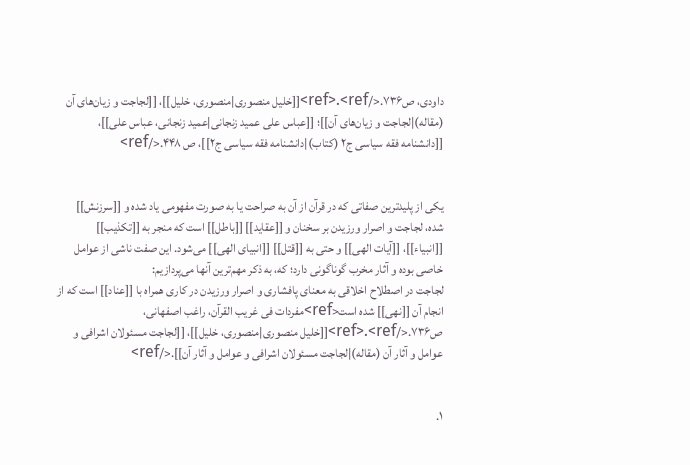داودی، ص۷۳۶.</ref>.<ref>[[خلیل منصوری|منصوری، خلیل]]، [[لجاجت و زیان‌های آن (مقاله)|لجاجت و زیان‌های آن]]؛ [[عباس علی عمید زنجانی|عمید زنجانی، عباس علی]]، [[دانشنامه فقه سیاسی ج۲ (کتاب)|دانشنامه فقه سیاسی ج۲]]، ص ۴۴۸.</ref>


یکی از پلید‌ترین صفاتی که در قرآن از آن به صراحت یا به صورت مفهومی یاد شده و [[سرزنش]] شده، لجاجت و اصرار ورزیدن بر سخنان و [[عقاید]] [[باطل]] است که منجر به [[تکذیب]] [[انبیاء]]، [[آیات الهی]] و حتی به [[قتل]] [[انبیای الهی]] می‌شود. این صفت ناشی از عوامل خاصی بوده و آثار مخرب گوناگونی دارد؛ که، به ذکر مهم‌ترین آنها می‌پردازیم:
لجاجت در اصطلاح اخلاقی‌ به معنای پافشاری و اصرار ورزیدن در کاری همراه با [[عناد]] است که از انجام آن [[نهی]] شده است<ref>مفردات فی غریب القرآن، راغب اصفهانی، ص۷۳۶.</ref>.<ref>[[خلیل منصوری|منصوری، خلیل]]، [[لجاجت مسئولان ‌اشرافی و عوامل و آثار آن (مقاله)|لجاجت مسئولان ‌اشرافی و عوامل و آثار آن]].</ref>


۱.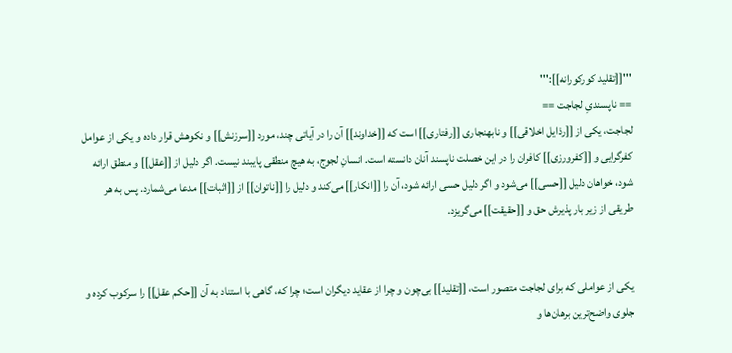'''[[تقلید کورکورانه]]:'''
== ناپسندیِ لجاجت ==
لجاجت، یکی از [[رذایل اخلاقی]] و نابهنجاری [[رفتاری]] است که [[خداوند]] آن را در آیاتی چند، مورد [[سرزنش]] و نکوهش قرار داده و یکی از عوامل کفرگرایی و [[کفرورزی]] کافران را در این خصلت ناپسند آنان دانسته است. انسانِ لجوج، به هیچ منطقی پایبند نیست. اگر دلیل از [[عقل]] و منطق ارائه شود، خواهان دلیل [[حسی]] می‌شود و اگر دلیل حسی ارائه شود، آن را [[انکار]] می‌کند و دلیل را [[ناتوان]] از [[اثبات]] مدعا می‌شمارد. پس به هر طریقی از زیر بار پذیرش حق و [[حقیقت]] می‌گریزد.


یکی از عواملی که برای لجاجت متصور است، [[تقلید]] بی‌چون و چرا از عقاید دیگران است؛ چرا که، گاهی با استناد به آن [[حکم عقل]] را سرکوب کرده و جلوی واضح‌ترین برهان‌ها و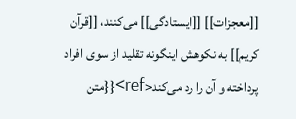[[معجزات]] [[ایستادگی]] می‌کنند، [[قرآن کریم]] به نکوهش اینگونه تقلید از سوی افراد پرداخته و آن را رد می‌کند<ref>{{متن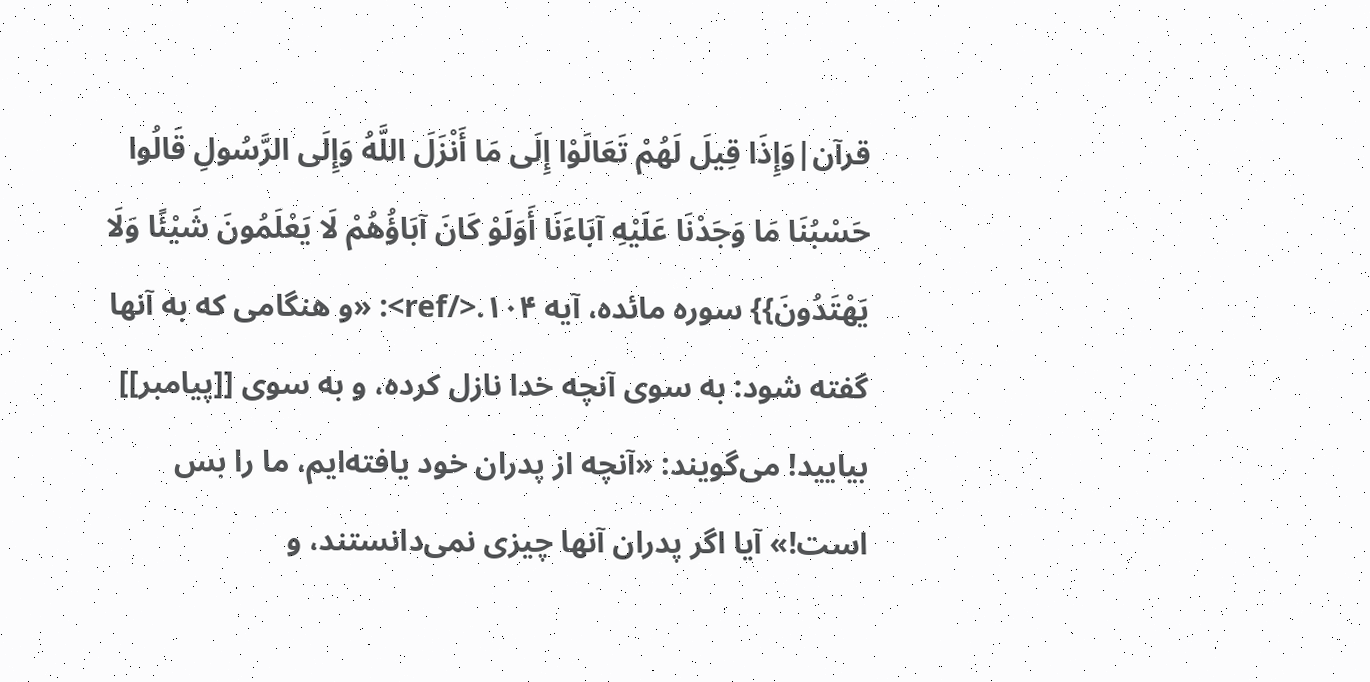قرآن|وَإِذَا قِيلَ لَهُمْ تَعَالَوْا إِلَى مَا أَنْزَلَ اللَّهُ وَإِلَى الرَّسُولِ قَالُوا حَسْبُنَا مَا وَجَدْنَا عَلَيْهِ آبَاءَنَا أَوَلَوْ كَانَ آبَاؤُهُمْ لَا يَعْلَمُونَ شَيْئًا وَلَا يَهْتَدُونَ}} سوره مائده، آیه ۱۰۴.</ref>: «و هنگامی که به آنها گفته شود: به سوی آنچه خدا نازل کرده، و به سوی [[پیامبر]] بیایید! می‌گویند: «آنچه از پدران خود یافته‌ایم، ما را بس است!» آیا اگر پدران آنها چیزی نمی‌دانستند، و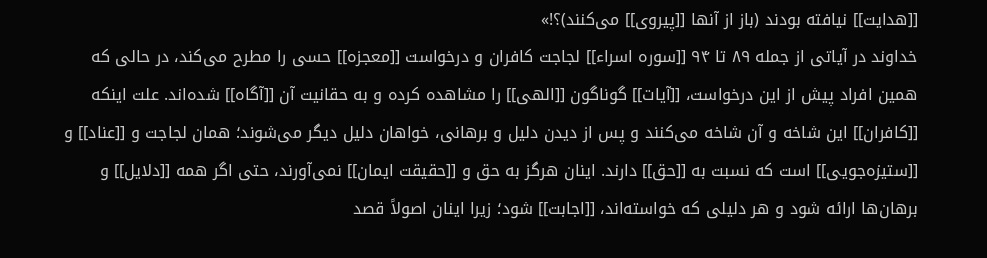[[هدایت]] نیافته بودند (باز از آنها [[پیروی]] می‌کنند)؟!»
خداوند در آیاتی از جمله ۸۹ تا ۹۴ [[سوره اسراء]] لجاجت کافران و درخواست [[معجزه]] حسی را مطرح می‌کند، در حالی که همین افراد پیش از این درخواست، [[آیات]] گوناگون [[الهی]] را مشاهده کرده و به حقانیت آن [[آگاه]] شده‌اند. علت اینکه [[کافران]] این شاخه و آن شاخه می‌کنند و پس از دیدن دلیل و برهانی، خواهان دلیل دیگر می‌شوند؛ همان لجاجت و [[عناد]] و [[ستیزه‌جویی]] است که نسبت به [[حق]] دارند. اینان هرگز به حق و [[حقیقت ایمان]] نمی‌آورند، حتی اگر همه [[دلایل]] و برهان‌ها ارائه شود و هر دلیلی که خواسته‌اند، [[اجابت]] شود؛ زیرا اینان اصولاً قصد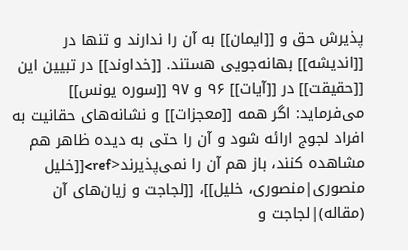پذیرش حق و [[ایمان]] به آن را ندارند و تنها در [[اندیشه]] بهانه‌جویی هستند. [[خداوند]] در تبیین این [[حقیقت]] در [[آیات]] ۹۶ و ۹۷ [[سوره یونس]] می‌فرماید: اگر همه [[معجزات]] و نشانه‌های حقانیت به افراد لجوج ارائه شود و آن را حتی به دیده ظاهر هم مشاهده کنند، باز هم آن را نمی‌پذیرند<ref>[[خلیل منصوری|منصوری، خلیل]]، [[لجاجت و زیان‌های آن (مقاله)|لجاجت و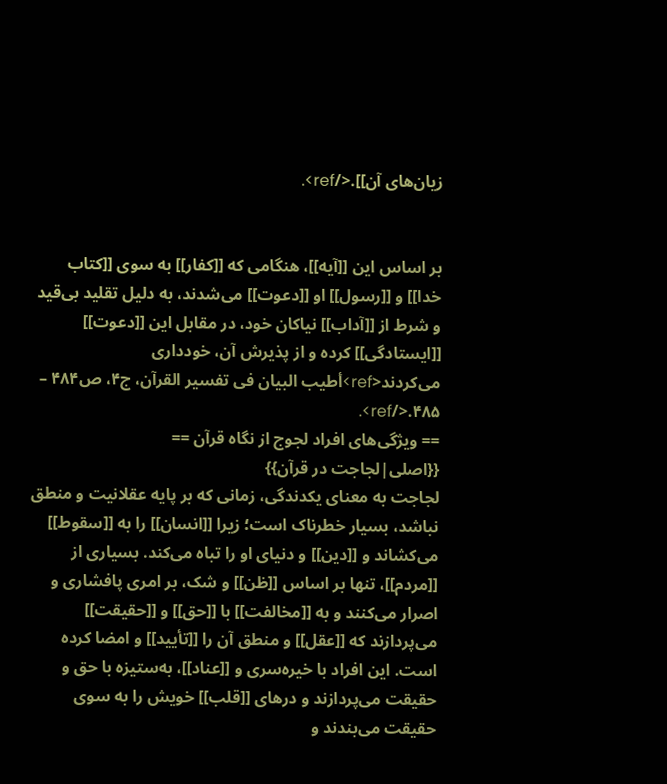زیان‌های آن]].</ref>.


بر اساس این [[آیه]]، هنگامی که [[کفار]] به سوی [[کتاب خدا]] و [[رسول]] او [[دعوت]] می‌شدند، به دلیل تقلید بی‌قید و شرط از [[آداب]] نیاکان خود، در مقابل این [[دعوت]] [[ایستادگی]] کرده و از پذیرش آن، خودداری می‌کردند<ref>أطیب البیان فی تفسیر القرآن، ج۴، ص۴۸۴ – ۴۸۵.</ref>.
== ویژگی‌های افراد لجوج از نگاه قرآن ==
{{اصلی|لجاجت در قرآن}}
لجاجت به معنای یکدندگی، زمانی که بر پایه عقلانیت و منطق نباشد، بسیار خطرناک است؛ زیرا [[انسان]] را به [[سقوط]] می‌کشاند و [[دین]] و دنیای او را تباه می‌کند. بسیاری از [[مردم]]، تنها بر اساس [[ظن]] و شک‌، بر امری پافشاری و اصرار می‌کنند و به [[مخالفت]] با [[حق]] و [[حقیقت]] می‌پردازند که [[عقل]] و منطق آن را [[تأیید]] و امضا کرده است. این افراد با خیره‌سری و [[عناد]]، به‌ستیزه با حق و حقیقت می‌پردازند و درهای [[قلب]] خویش را به سوی حقیقت می‌بندند و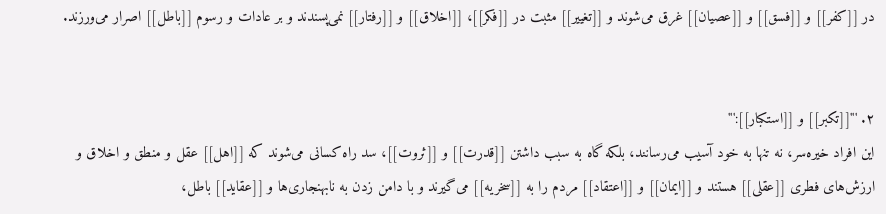در [[کفر]] و [[فسق]] و [[عصیان]] غرق می‌شوند و [[تغییر]] مثبت در [[فکر]]، [[اخلاق]] و [[رفتار]] نمی‌پسندند و بر عادات و رسوم [[باطل]] اصرار می‌ورزند.


۲. '''[[تکبر]] و [[استکبار]]:'''
این افراد خیره‌سر، نه تنها به خود آسیب می‌رسانند، بلکه گاه به سبب داشتن [[قدرت]] و [[ثروت]]، سد راه کسانی می‌شوند که [[اهل]] عقل و منطق و اخلاق و ارزش‌های فطری [[عقلی]] هستند و [[ایمان]] و [[اعتقاد]] مردم را به [[سخریه]] می‌گیرند و با دامن زدن به نابهنجاری‌ها و [[عقاید]] باطل،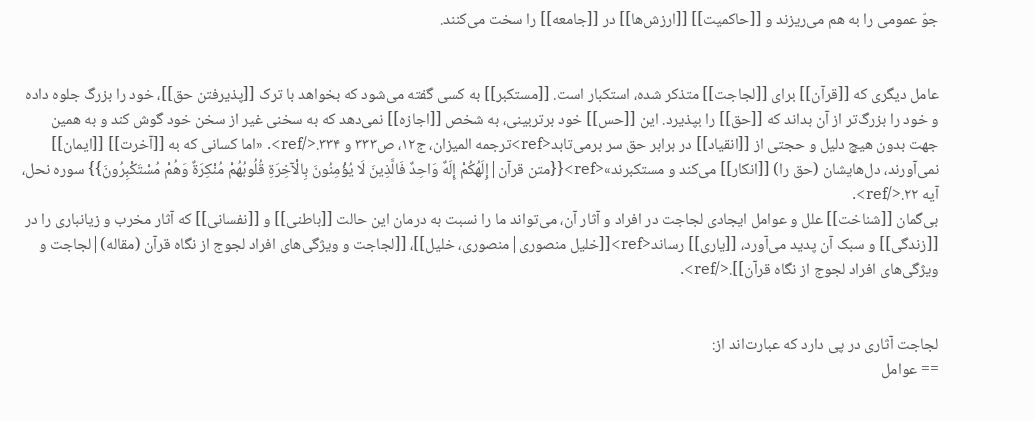جوّ عمومی را به هم می‌ریزند و [[حاکمیت]] [[ارزش‌ها]] در [[جامعه]] را سخت می‌کنند.


عامل دیگری که [[قرآن]] برای [[لجاجت]] متذکر شده، استکبار است. [[مستکبر]] به کسی گفته می‌شود که بخواهد با ترک [[پذیرفتن حق]]، خود را بزرگ جلوه داده و خود را بزرگ‌تر از آن بداند که [[حق]] را بپذیرد. این [[حس]] خود برتربینی، به شخص [[اجازه]] نمی‌دهد که به سخنی غیر از سخن خود گوش کند و به همین جهت بدون هیچ دلیل و حجتی از [[انقیاد]] در برابر حق سر برمی‌تابد<ref>ترجمه المیزان، ج۱۲، ص۳۳۳ و ۳۳۴.</ref>. «اما کسانی که به [[آخرت]] [[ایمان]] نمی‌آورند، دل‌هایشان (حق را) [[انکار]] می‌کند و مستکبرند»<ref>{{متن قرآن|إِلَهُكُمْ إِلَهٌ وَاحِدٌ فَالَّذِينَ لَا يُؤْمِنُونَ بِالْآخِرَةِ قُلُوبُهُمْ مُنْكِرَةٌ وَهُمْ مُسْتَكْبِرُونَ}} سوره نحل، آیه ۲۲.</ref>.
بی‌گمان [[شناخت]] علل و عوامل ایجادی لجاجت در افراد و آثار آن، می‌تواند ما را نسبت به درمان این حالت [[باطنی]] و [[نفسانی]] که آثار مخرب و زیانباری را در [[زندگی]] و سبک آن پدید می‌آورد، [[یاری]] رساند<ref>[[خلیل منصوری|منصوری، خلیل]]، [[لجاجت و ویژگی‌های افراد لجوج از نگاه قرآن (مقاله)|لجاجت و ویژگی‌های افراد لجوج از نگاه قرآن]].</ref>.


لجاجت آثاری در پی دارد که عبارت‌اند از:
== عوامل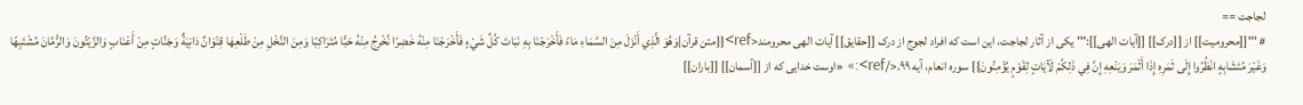لجاجت ==
# '''[[محرومیت]] از [[درک]] [[آیات الهی]]:''' یکی از آثار لجاجت، این است که افراد لجوج از درک [[حقایق]] آیات الهی محرومند<ref>{{متن قرآن|وَهُوَ الَّذِي أَنْزَلَ مِنَ السَّمَاءِ مَاءً فَأَخْرَجْنَا بِهِ نَبَاتَ كُلِّ شَيْءٍ فَأَخْرَجْنَا مِنْهُ خَضِرًا نُخْرِجُ مِنْهُ حَبًّا مُتَرَاكِبًا وَمِنَ النَّخْلِ مِنْ طَلْعِهَا قِنْوَانٌ دَانِيَةٌ وَجَنَّاتٍ مِنْ أَعْنَابٍ وَالزَّيْتُونَ وَالرُّمَّانَ مُشْتَبِهًا وَغَيْرَ مُتَشَابِهٍ انْظُرُوا إِلَى ثَمَرِهِ إِذَا أَثْمَرَ وَيَنْعِهِ إِنَّ فِي ذَلِكُمْ لَآيَاتٍ لِقَوْمٍ يُؤْمِنُونَ}} سوره انعام، آیه ۹۹.</ref>:» «اوست خدایی که از [[آسمان]] [[باران]]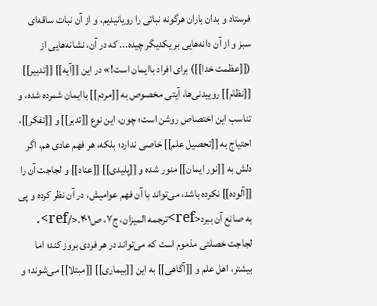فرستاد و بدان باران هرگونه نباتی را رویانیدیم، و از آن نبات ساقه‌ای سبز و از آن دانه‌هایی بر یکدیگر چیده... که در آن، نشانه‌هایی از ([[عظمت خدا]]) برای افراد با‌ایمان است!» در این [[آیه]] [[تدبیر]] [[نظام]] روییدنی‌ها، آیتی مخصوص به [[مردم]] با‌ایمان شمرده شده، و تناسب این اختصاص روشن است؛ چون، این نوع [[تدبر]] و [[تفکر]]، احتیاج به [[تحصیل علم]] خاصی ندارد؛ بلکه، هر فهم عادی هم، اگر دلش به [[نور ایمان]] منور شده و [[پلیدی]] [[عناد]] و لجاجت آن را [[آلوده]] نکرده باشد، می‌تواند با آن فهم عوامیش، در آن نظر کرده و پی به صانع آن ببرد<ref>ترجمه المیزان، ج۷، ص۴۰۱.</ref>.
لجاجت خصلتی مذموم است که می‌تواند در هر فردی بروز کند؛ اما بیشتر، اهل علم و [[آگاهی]] به این [[بیماری]] [[مبتلا]] می‌شوند؛ و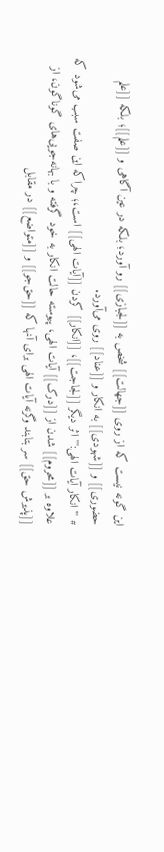این گونه نیست که از روی [[جهالت]] شخص به [[لجبازی]] رو آورد؛ بلکه در عین آگاهی و [[علم]]؛ بلکه [[علم حضوری]] و [[شهودی]] به انکار و [[عناد]] روی می‌آورد.
# '''انکار آیات الهی:''' اثر دیگر [[لجاجت]]، [[انکار]] کردن [[آیات الهی]] است،؛ چراکه این صفت سبب می‌شود که علاوه بر [[محروم]] شدن از [[درک]] آیات الهی، پیوسته حالت انکار به خود گرفته و با بهانه‌جویی‌های گوناگون، از [[پذیرش حق]] سر بتابند وگرنه آیات الهی برای آنها که [[حق‌جو]] و [[متواضع]] در مقابل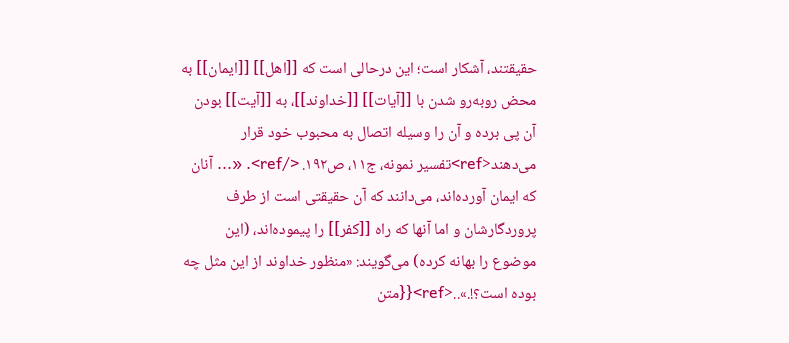حقیقتند، آشکار است؛ این درحالی است که [[اهل]] [[ایمان]] به محض روبه‌رو شدن با [[آیات]] [[خداوند]]، به [[آیت]] بودن آن پی برده و آن را وسیله اتصال به محبوب خود قرار می‌دهند<ref>تفسیر نمونه، ج۱۱، ص۱۹۲. </ref>. «... آنان که ایمان آورده‌اند، می‌دانند که آن حقیقتی است از طرف پروردگارشان و اما آنها که راه [[کفر]] را پیموده‌اند، (این موضوع را بهانه کرده) می‌گویند: «منظور خداوند از این مثل چه بوده است؟!.»..<ref>{{متن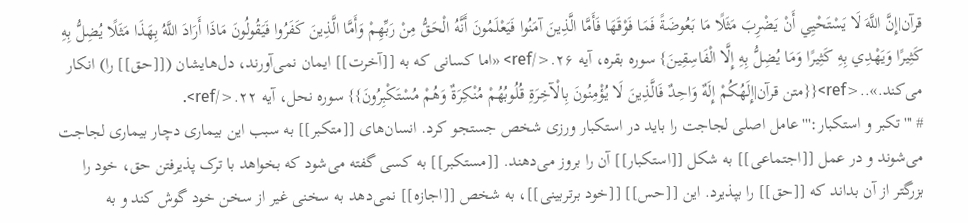قرآن|إِنَّ اللَّهَ لَا يَسْتَحْيِي أَنْ يَضْرِبَ مَثَلًا مَا بَعُوضَةً فَمَا فَوْقَهَا فَأَمَّا الَّذِينَ آمَنُوا فَيَعْلَمُونَ أَنَّهُ الْحَقُّ مِنْ رَبِّهِمْ وَأَمَّا الَّذِينَ كَفَرُوا فَيَقُولُونَ مَاذَا أَرَادَ اللَّهُ بِهَذَا مَثَلًا يُضِلُّ بِهِ كَثِيرًا وَيَهْدِي بِهِ كَثِيرًا وَمَا يُضِلُّ بِهِ إِلَّا الْفَاسِقِينَ} سوره بقره، آیه ۲۶.</ref> «اما کسانی که به [[آخرت]] ایمان نمی‌آورند، دل‌هایشان ([[حق]] را) انکار می‌کند.»..<ref>{{متن قرآن|إِلَهُكُمْ إِلَهٌ وَاحِدٌ فَالَّذِينَ لَا يُؤْمِنُونَ بِالْآخِرَةِ قُلُوبُهُمْ مُنْكِرَةٌ وَهُمْ مُسْتَكْبِرُونَ}} سوره نحل، آیه ۲۲.</ref>.
# '''تکبر و استکبار:''' عامل اصلی لجاجت را باید در استکبار ورزی شخص جستجو کرد. انسان‌های [[متکبر]] به سبب این بیماری دچار بیماری لجاجت می‌شوند و در عمل [[اجتماعی]] به شکل [[استکبار]] آن را بروز می‌دهند. [[مستکبر]] به کسی گفته می‌شود که بخواهد با ترک پذیرفتن حق، خود را بزرگتر از آن بداند که [[حق]] را بپذیرد. این [[حس]] [[خود برتربینی]]، به شخص [[اجازه]] نمی‌دهد به سخنی غیر از سخن خود گوش کند و به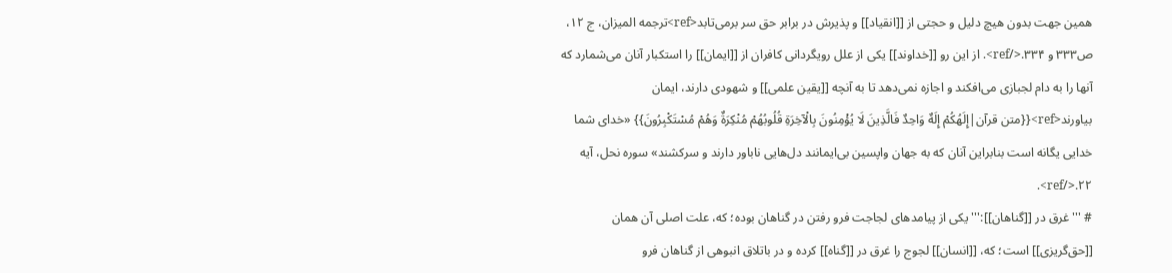همین جهت بدون هیچ دلیل و حجتی از [[انقیاد]] و پذیرش در برابر حق سر برمی‌تابد<ref>ترجمه المیزان، ج ۱۲، ص۳۳۳ و ۳۳۴.</ref>. از این رو [[خداوند]] یکی از علل رویگردانی کافران از [[ایمان]] را استکبار آنان می‌شمارد که آنها را به دام لجبازی می‌افکند و اجازه نمی‌دهد تا به آنچه [[یقین علمی]] و شهودی دارند، ایمان بیاورند<ref>{{متن قرآن|إِلَهُكُمْ إِلَهٌ وَاحِدٌ فَالَّذِينَ لَا يُؤْمِنُونَ بِالْآخِرَةِ قُلُوبُهُمْ مُنْكِرَةٌ وَهُمْ مُسْتَكْبِرُونَ}} «خدای شما خدایی یگانه است بنابراین آنان که به جهان واپسین بی‌ایمانند دل‌هایی ناباور دارند و سرکشند» سوره نحل، آیه ۲۲.</ref>.
# '''غرق در [[گناهان]]:''' یکی از پیامدهای لجاجت فرو رفتن در گناهان بوده؛ که، علت اصلی آن همان [[حق‌گریزی]] است؛ که، [[انسان]] لجوج را غرق در [[گناه]] کرده و در باتلاق انبوهی از گناهان فرو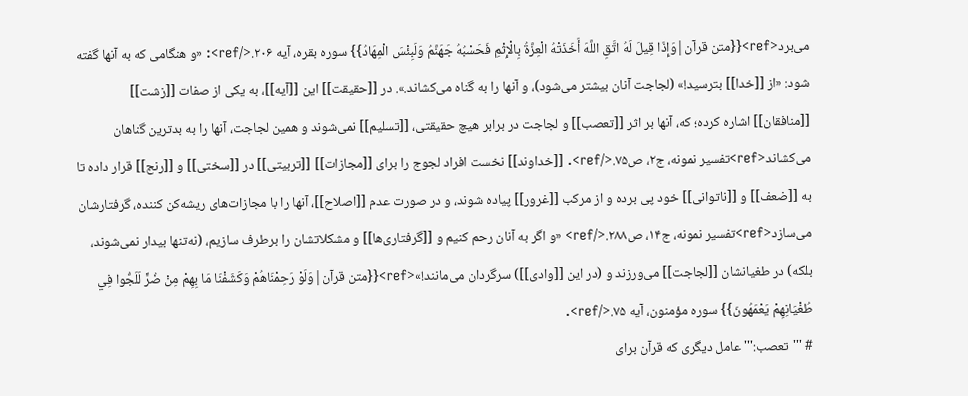می‌برد<ref>{{متن قرآن|وَإِذَا قِيلَ لَهُ اتَّقِ اللَّهَ أَخَذَتْهُ الْعِزَّةُ بِالْإِثْمِ فَحَسْبُهُ جَهَنَّمُ وَلَبِئْسَ الْمِهَادُ}} سوره بقره، آیه ۲۰۶.</ref>: «و هنگامی که به آنها گفته شود: «از [[خدا]] بترسید!» (لجاجت آنان بیشتر می‌شود)، و آنها را به گناه می‌کشاند.». در [[حقیقت]] این [[آیه]]، به یکی از صفات [[زشت]] [[منافقان]] اشاره کرده؛ که، آنها بر اثر [[تعصب]] و لجاجت در برابر هیچ حقیقتی، [[تسلیم]] نمی‌شوند و همین لجاجت، آنها را به بدترین گناهان می‌کشاند<ref>تفسیر نمونه، ج۲، ص۷۵.</ref>. [[خداوند]] نخست افراد لجوج را برای [[مجازات]] [[تربیتی]] در [[سختی]] و [[رنج]] قرار داده تا به [[ضعف]] و [[ناتوانی]] خود پی برده و از مرکب [[غرور]] پیاده شوند، و در صورت عدم [[اصلاح]]، آنها را با مجازات‌های ریشه‌کن کننده، گرفتارشان می‌سازد<ref>تفسیر نمونه، ج۱۴، ص۲۸۸.</ref> «و اگر به آنان رحم کنیم و [[گرفتاری‌ها]] و مشکلاتشان را برطرف سازیم، (نه‌تنها بیدار نمی‌شوند، بلکه) در طغیانشان [[لجاجت]] می‌ورزند و (در این [[وادی]]) سرگردان می‌مانند!»<ref>{{متن قرآن|وَلَوْ رَحِمْنَاهُمْ وَكَشَفْنَا مَا بِهِمْ مِنْ ضُرٍّ لَلَجُّوا فِي طُغْيَانِهِمْ يَعْمَهُونَ}} سوره مؤمنون، آیه ۷۵.</ref>.
# '''تعصب:''' عامل دیگری که قرآن برای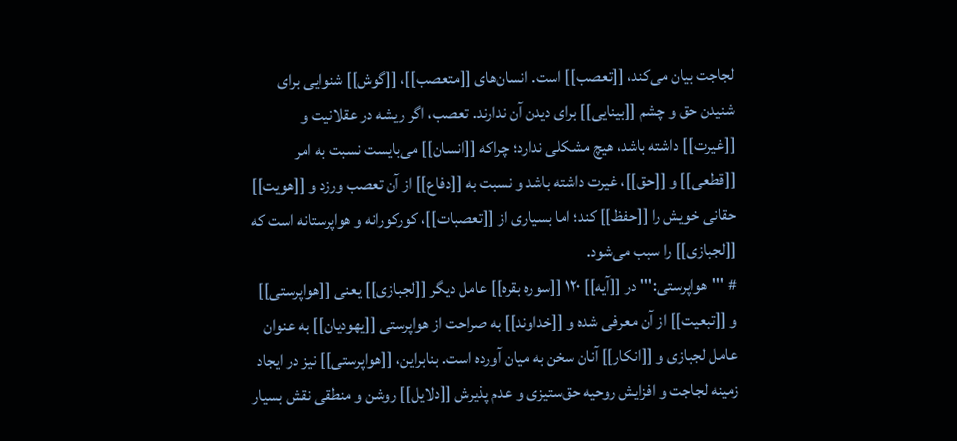لجاجت بیان می‌کند، [[تعصب]] است. انسان‌های [[متعصب]]، [[گوش]] شنوایی برای شنیدن حق و چشم [[بینایی]] برای دیدن آن ندارند. تعصب، اگر ریشه در عقلانیت و [[غیرت]] داشته باشد، هیچ مشکلی ندارد؛ چراکه [[انسان]] می‌بایست نسبت به امر [[قطعی]] و [[حق]]، غیرت داشته باشد و نسبت به [[دفاع]] از آن تعصب ورزد و [[هویت]] حقانی خویش را [[حفظ]] کند؛ اما بسیاری از [[تعصبات]]، کورکورانه و هواپرستانه است که [[لجبازی]] را سبب می‌شود.
# '''هواپرستی:''' در [[آیه]] ۱۲۰ [[سوره بقره]] عامل دیگر [[لجبازی]] یعنی [[هواپرستی]] و [[تبعیت]] از آن معرفی شده و [[خداوند]] به صراحت از هواپرستی [[یهودیان]] به عنوان عامل لجبازی و [[انکار]] آنان سخن به میان آورده است. بنابراین، [[هواپرستی]] نیز در ایجاد زمینه لجاجت و افزایش روحیه حق‌ستیزی و عدم پذیرش [[دلایل]] روشن و منطقی نقش بسیار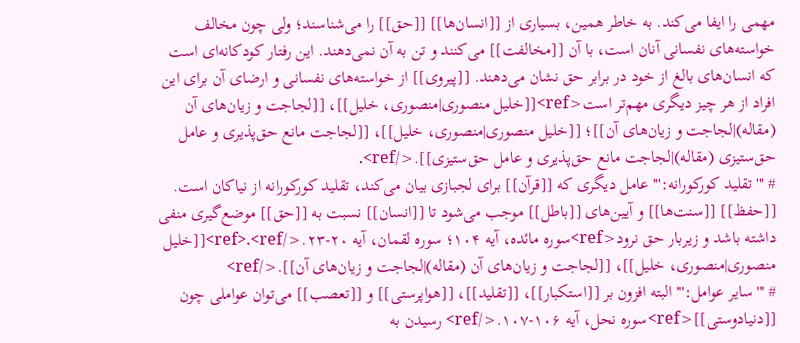مهمی را ایفا می‌کند. به خاطر همین، بسیاری از [[انسان‌ها]] [[حق]] را می‌شناسند؛ ولی چون مخالف خواسته‌های نفسانی آنان است، با آن [[مخالفت]] می‌کنند و تن به آن نمی‌دهند. این رفتار کودکانه‌ای است که انسان‌های بالغ از خود در برابر حق نشان می‌دهند. [[پیروی]] از خواسته‌های نفسانی و ارضای آن برای این افراد از هر چیز دیگری مهم‌تر است<ref>[[خلیل منصوری|منصوری، خلیل]]، [[لجاجت و زیان‌های آن (مقاله)|لجاجت و زیان‌های آن]]؛ [[خلیل منصوری|منصوری، خلیل]]، [[لجاجت مانع حق‌پذیری و عامل حق‌ستیزی (مقاله)|لجاجت مانع حق‌پذیری و عامل حق‌ستیزی]].</ref>.
# '''تقلید کورکورانه:''' عامل دیگری که [[قرآن]] برای لجبازی بیان می‌کند، تقلید کورکورانه از نیاکان است. [[حفظ]] [[سنت‌ها]] و آیین‌های [[باطل]] موجب می‌شود تا [[انسان]] نسبت به [[حق]] موضع‌گیری منفی داشته باشد و زیربار حق نرود<ref>سوره مائده، آیه ۱۰۴؛ سوره لقمان، آیه ۲۰-۲۳.</ref>.<ref>[[خلیل منصوری|منصوری، خلیل]]، [[لجاجت و زیان‌های آن (مقاله)|لجاجت و زیان‌های آن]].</ref>
# '''سایر عوامل:''' البته افزون بر [[استکبار]]، [[تقلید]]، [[هواپرستی]] و [[تعصب]] می‌توان عواملی چون [[دنیادوستی]]<ref>سوره نحل، آیه ۱۰۶-۱۰۷.</ref> رسیدن به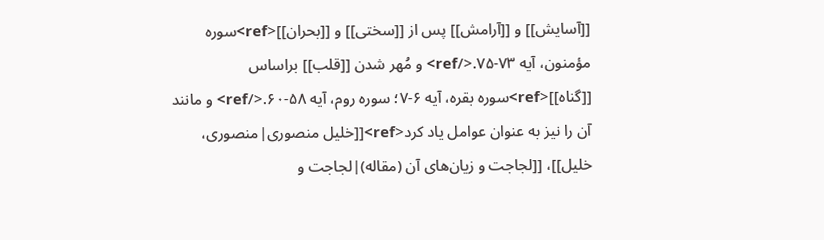[[آسایش]] و [[آرامش]] پس از [[سختی]] و [[بحران]]<ref>سوره مؤمنون، آیه ۷۳-۷۵.</ref> و مُهر شدن [[قلب]] براساس [[گناه]]<ref>سوره بقره، آیه ۶-۷؛ سوره روم، آیه ۵۸-۶۰.</ref> و مانند آن را نیز به عنوان عوامل یاد کرد<ref>[[خلیل منصوری|منصوری، خلیل]]، [[لجاجت و زیان‌های آن (مقاله)|لجاجت و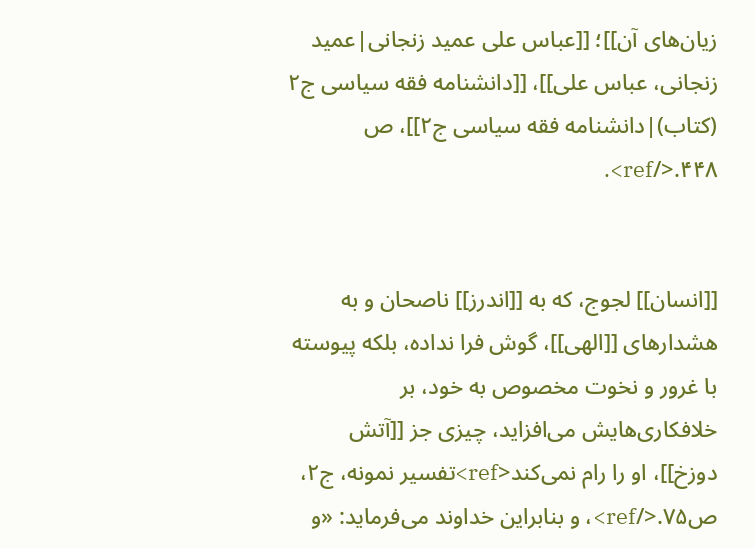زیان‌های آن]]؛ [[عباس علی عمید زنجانی|عمید زنجانی، عباس علی]]، [[دانشنامه فقه سیاسی ج۲ (کتاب)|دانشنامه فقه سیاسی ج۲]]، ص ۴۴۸.</ref>.


[[انسان]] لجوج، که به [[اندرز]] ناصحان و به هشدارهای [[الهی]]، گوش فرا نداده، بلکه پیوسته با غرور و نخوت مخصوص به خود، بر خلافکاری‌هایش می‌افزاید، چیزی جز [[آتش دوزخ]]، او را رام نمی‌کند<ref>تفسیر نمونه، ج۲، ص۷۵.</ref>، و بنابراین خداوند می‌فرماید: «و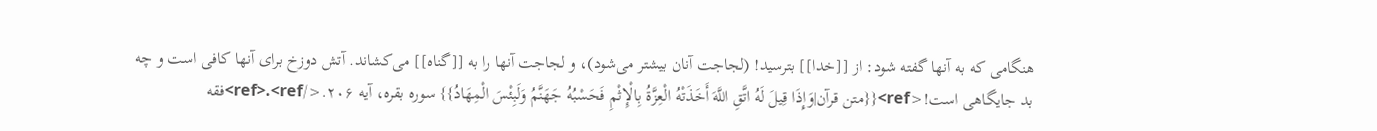هنگامی که به آنها گفته شود: از [[خدا]] بترسید! (لجاجت آنان بیشتر می‌شود)، و لجاجت آنها را به [[گناه]] می‌کشاند. آتش دوزخ برای آنها کافی است و چه بد جایگاهی است!<ref>{{متن قرآن|وَإِذَا قِيلَ لَهُ اتَّقِ اللَّهَ أَخَذَتْهُ الْعِزَّةُ بِالْإِثْمِ فَحَسْبُهُ جَهَنَّمُ وَلَبِئْسَ الْمِهَادُ}} سوره بقره، آیه ۲۰۶.</ref>.<ref>فقه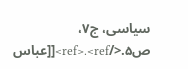سیاسی، ج۷، ص۵.</ref>.<ref>[[عباس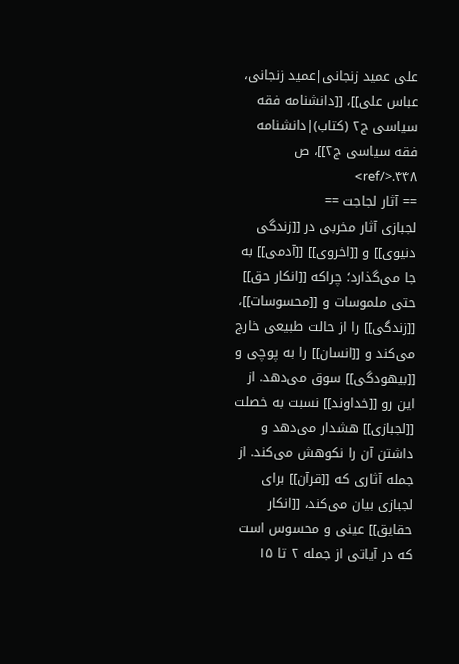علی عمید زنجانی|عمید زنجانی، عباس علی]]، [[دانشنامه فقه سیاسی ج۲ (کتاب)|دانشنامه فقه سیاسی ج۲]]، ص ۴۴۸.</ref>
== آثار لجاجت ==
لجبازی آثار مخربی در [[زندگی دنیوی]] و [[اخروی]] [[آدمی]] به جا می‌گذارد؛ چراکه [[انکار حق]] حتی ملموسات و [[محسوسات]]، [[زندگی]] را از حالت طبیعی خارج می‌کند و [[انسان]] را به پوچی و [[بیهودگی]] سوق می‌دهد. از این رو [[خداوند]] نسبت به خصلت [[لجبازی]] هشدار می‌دهد و داشتن آن را نکوهش می‌کند. از جمله آثاری که [[قرآن]] برای لجبازی بیان می‌کند، [[انکار حقایق]] عینی و محسوس است که در آیاتی از جمله ۲ تا ۱۵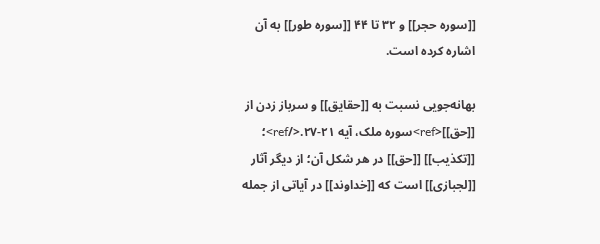[[سوره حجر]] و ۳۲ تا ۴۴ [[سوره طور]] به آن اشاره کرده است.

بهانه‌جویی نسبت به [[حقایق]] و سرباز زدن از [[حق]]<ref>سوره ملک، آیه ۲۱-۲۷.</ref>؛ [[تکذیب]] [[حق]] در هر شکل آن؛ از دیگر آثار [[لجبازی]] است که [[خداوند]] در آیاتی از جمله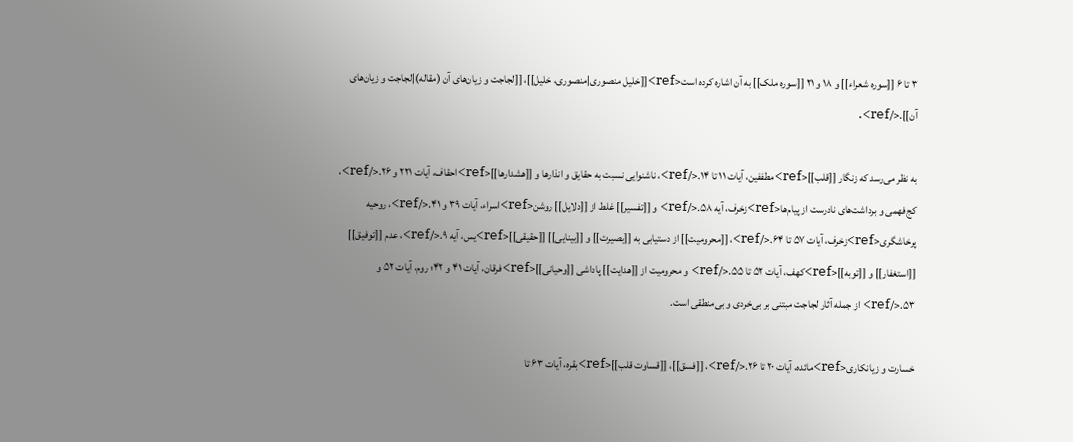۳ تا ۶ [[سوره شعراء]] و ۱۸ و ۲۱ [[سوره ملک]] به آن اشاره کرده است<ref>[[خلیل منصوری|منصوری، خلیل]]، [[لجاجت و زیان‌های آن (مقاله)|لجاجت و زیان‌های آن]].</ref>.

به نظر می‌رسد که زنگار [[قلب]]<ref>مطففین، آیات ۱۱ تا ۱۴.</ref>، ناشنوایی نسبت به حقایق و انذارها و [[هشدارها]]<ref>احقاف، آیات ۲۲۱ و ۲۶.</ref>، کج‌فهمی و برداشت‌های نادرست از پیام‌ها<ref>زخرف، آیه ۵۸.</ref> و [[تفسیر]] غلط از [[دلایل]] روشن<ref>اسراء، آیات ۳۹ و ۴۱.</ref>، روحیه پرخاشگری<ref>زخرف، آیات ۵۷ تا ۶۴.</ref>، [[محرومیت]] از دستیابی به [[بصیرت]] و [[بینایی]] [[حقیقی]]<ref>یس، آیه ۹.</ref>، عدم [[توفیق]] [[استغفار]] و [[توبه]]<ref>کهف، آیات ۵۲ تا ۵۵.</ref> و محرومیت از [[هدایت]] پاداشی [[وحیانی]]<ref>فرقان، آیات ۴۱ و ۴۲؛ روم، آیات ۵۲ و ۵۳.</ref> از جمله آثار لجاجت مبتنی بر بی‌خردی و بی‌منطقی است.

خسارت و زیانکاری<ref>مائده، آیات ۲۰ تا ۲۶.</ref>، [[فسق]]، [[قساوت قلب]]<ref>بقره، آیات ۶۳ تا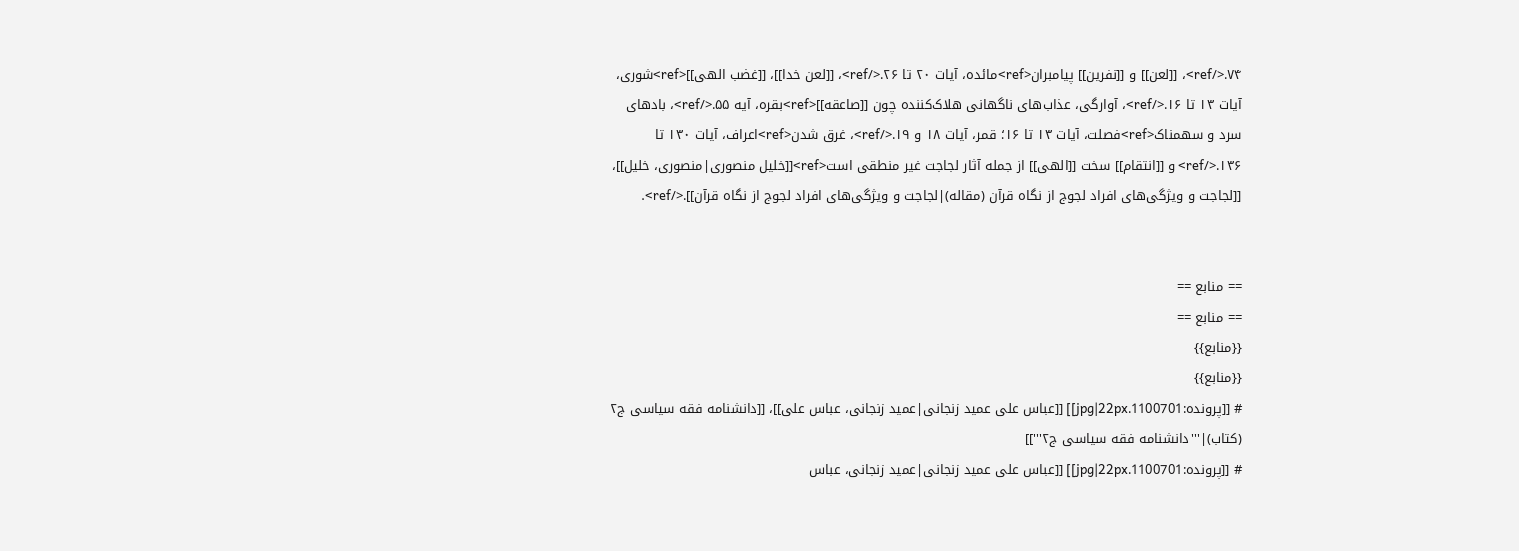۷۴.</ref>، [[لعن]] و [[نفرین]] پیامبران<ref>مائده، آیات ۲۰ تا ۲۶.</ref>، [[لعن خدا]]، [[غضب الهی]]<ref>شوری، آیات ۱۳ تا ۱۶.</ref>، آوارگی، عذاب‌های ناگهانی هلاک‌کننده چون [[صاعقه]]<ref>بقره، آیه ۵۵.</ref>، بادهای سرد و سهمناک<ref>فصلت، آیات ۱۳ تا ۱۶؛ قمر، آیات ۱۸ و ۱۹.</ref>، غرق شدن<ref>اعراف، آیات ۱۳۰ تا ۱۳۶.</ref> و [[انتقام]] سخت [[الهی]] از جمله آثار لجاجت غیر منطقی است<ref>[[خلیل منصوری|منصوری، خلیل]]، [[لجاجت و ویژگی‌های افراد لجوج از نگاه قرآن (مقاله)|لجاجت و ویژگی‌های افراد لجوج از نگاه قرآن]].</ref>.


== منابع ==
== منابع ==
{{منابع}}
{{منابع}}
# [[پرونده:1100701.jpg|22px]] [[عباس علی عمید زنجانی|عمید زنجانی، عباس علی]]، [[دانشنامه فقه سیاسی ج۲ (کتاب)|'''دانشنامه فقه سیاسی ج۲''']]
# [[پرونده:1100701.jpg|22px]] [[عباس علی عمید زنجانی|عمید زنجانی، عباس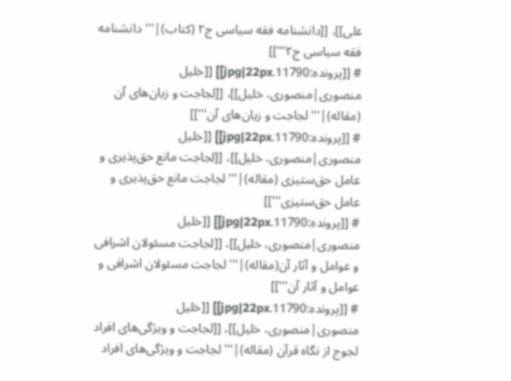علی]]، [[دانشنامه فقه سیاسی ج۲ (کتاب)|'''دانشنامه فقه سیاسی ج۲''']]
# [[پرونده:11790.jpg|22px]] [[خلیل منصوری|منصوری، خلیل]]، [[لجاجت و زیان‌های آن (مقاله)|'''لجاجت و زیان‌های آن''']]
# [[پرونده:11790.jpg|22px]] [[خلیل منصوری|منصوری، خلیل]]، [[لجاجت مانع حق‌پذیری و عامل حق‌ستیزی (مقاله)|'''لجاجت مانع حق‌پذیری و عامل حق‌ستیزی''']]
# [[پرونده:11790.jpg|22px]] [[خلیل منصوری|منصوری، خلیل]]، [[لجاجت مسئولان ‌اشرافی و عوامل و آثار آن(مقاله)|'''لجاجت مسئولان ‌اشرافی و عوامل و آثار آن''']]
# [[پرونده:11790.jpg|22px]] [[خلیل منصوری|منصوری، خلیل]]، [[لجاجت و ویژگی‌های افراد لجوج از نگاه قرآن (مقاله)|'''لجاجت و ویژگی‌های افراد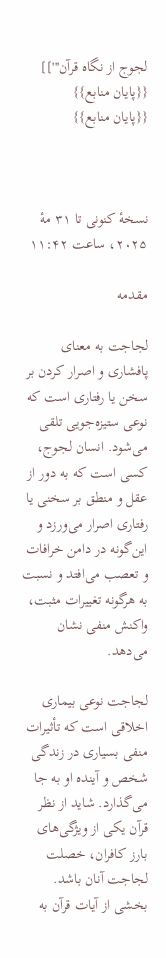لجوج از نگاه قرآن''']]
{{پایان منابع}}
{{پایان منابع}}



نسخهٔ کنونی تا ۳۱ مهٔ ۲۰۲۵، ساعت ۱۱:۴۲

مقدمه

لجاجت به معنای پافشاری و اصرار کردن بر سخن یا رفتاری است که نوعی ستیزه‌جویی تلقی می‌شود. انسان لجوج، کسی است که به دور از عقل و منطق بر سخنی یا رفتاری اصرار می‌ورزد و این‌گونه در دامن خرافات و تعصب می‌افتد و نسبت به هرگونه تغییرات مثبت، واکنش منفی نشان می‌دهد.

لجاجت نوعی بیماری اخلاقی است که تأثیرات منفی بسیاری در زندگی شخص و آینده او به جا می‌گذارد. شاید از نظر قرآن یکی از ویژگی‌های بارز کافران، خصلت لجاجت آنان باشد. بخشی از آیات قرآن به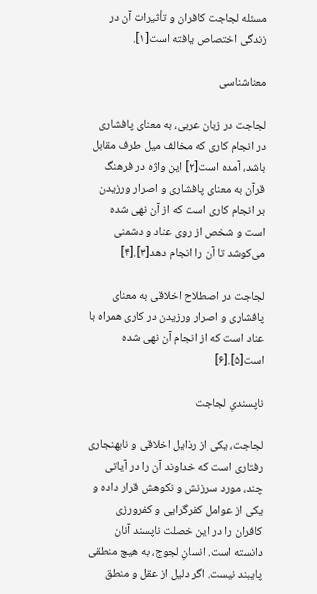مسئله لجاجت کافران و تأثیرات آن در زندگی اختصاص یافته است[۱].

معناشناسی

لجاجت در زبان عربی، به معنای پافشاری در انجام کاری که مخالف میل طرف مقابل باشد، آمده است[۲] این واژه در فرهنگ قرآن به معنای پافشاری و اصرار ورزیدن بر انجام کاری است که از آن نهی شده است و شخص از روی عناد و دشمنی می‌کوشد تا آن را انجام دهد[۳].[۴]

لجاجت در اصطلاح اخلاقی‌ به معنای پافشاری و اصرار ورزیدن در کاری همراه با عناد است که از انجام آن نهی شده است[۵].[۶]

ناپسندیِ لجاجت

لجاجت، یکی از رذایل اخلاقی و نابهنجاری رفتاری است که خداوند آن را در آیاتی چند، مورد سرزنش و نکوهش قرار داده و یکی از عوامل کفرگرایی و کفرورزی کافران را در این خصلت ناپسند آنان دانسته است. انسانِ لجوج، به هیچ منطقی پایبند نیست. اگر دلیل از عقل و منطق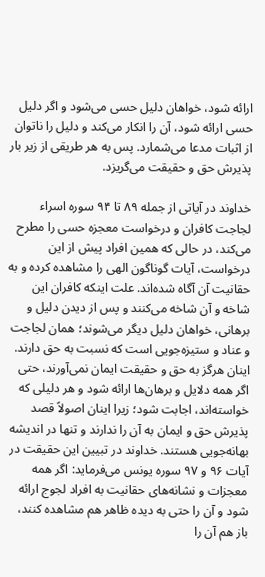ارائه شود، خواهان دلیل حسی می‌شود و اگر دلیل حسی ارائه شود، آن را انکار می‌کند و دلیل را ناتوان از اثبات مدعا می‌شمارد. پس به هر طریقی از زیر بار پذیرش حق و حقیقت می‌گریزد.

خداوند در آیاتی از جمله ۸۹ تا ۹۴ سوره اسراء لجاجت کافران و درخواست معجزه حسی را مطرح می‌کند، در حالی که همین افراد پیش از این درخواست، آیات گوناگون الهی را مشاهده کرده و به حقانیت آن آگاه شده‌اند. علت اینکه کافران این شاخه و آن شاخه می‌کنند و پس از دیدن دلیل و برهانی، خواهان دلیل دیگر می‌شوند؛ همان لجاجت و عناد و ستیزه‌جویی است که نسبت به حق دارند. اینان هرگز به حق و حقیقت ایمان نمی‌آورند، حتی اگر همه دلایل و برهان‌ها ارائه شود و هر دلیلی که خواسته‌اند، اجابت شود؛ زیرا اینان اصولاً قصد پذیرش حق و ایمان به آن را ندارند و تنها در اندیشه بهانه‌جویی هستند. خداوند در تبیین این حقیقت در آیات ۹۶ و ۹۷ سوره یونس می‌فرماید: اگر همه معجزات و نشانه‌های حقانیت به افراد لجوج ارائه شود و آن را حتی به دیده ظاهر هم مشاهده کنند، باز هم آن را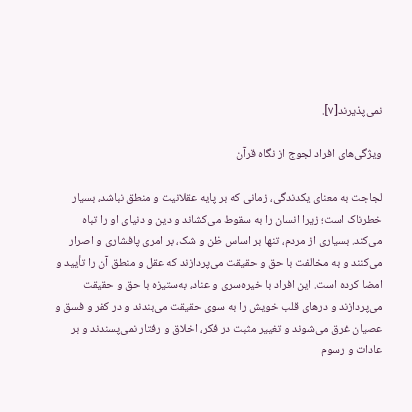نمی‌پذیرند[۷].

ویژگی‌های افراد لجوج از نگاه قرآن

لجاجت به معنای یکدندگی، زمانی که بر پایه عقلانیت و منطق نباشد، بسیار خطرناک است؛ زیرا انسان را به سقوط می‌کشاند و دین و دنیای او را تباه می‌کند. بسیاری از مردم، تنها بر اساس ظن و شک‌، بر امری پافشاری و اصرار می‌کنند و به مخالفت با حق و حقیقت می‌پردازند که عقل و منطق آن را تأیید و امضا کرده است. این افراد با خیره‌سری و عناد، به‌ستیزه با حق و حقیقت می‌پردازند و درهای قلب خویش را به سوی حقیقت می‌بندند و در کفر و فسق و عصیان غرق می‌شوند و تغییر مثبت در فکر، اخلاق و رفتار نمی‌پسندند و بر عادات و رسوم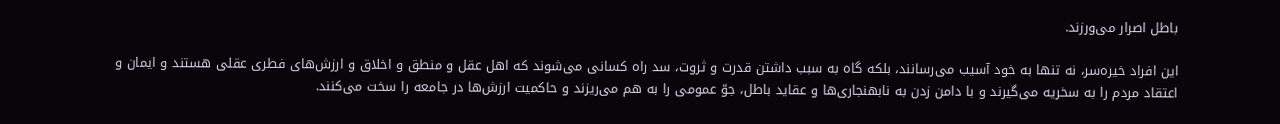باطل اصرار می‌ورزند.

این افراد خیره‌سر، نه تنها به خود آسیب می‌رسانند، بلکه گاه به سبب داشتن قدرت و ثروت، سد راه کسانی می‌شوند که اهل عقل و منطق و اخلاق و ارزش‌های فطری عقلی هستند و ایمان و اعتقاد مردم را به سخریه می‌گیرند و با دامن زدن به نابهنجاری‌ها و عقاید باطل، جوّ عمومی را به هم می‌ریزند و حاکمیت ارزش‌ها در جامعه را سخت می‌کنند.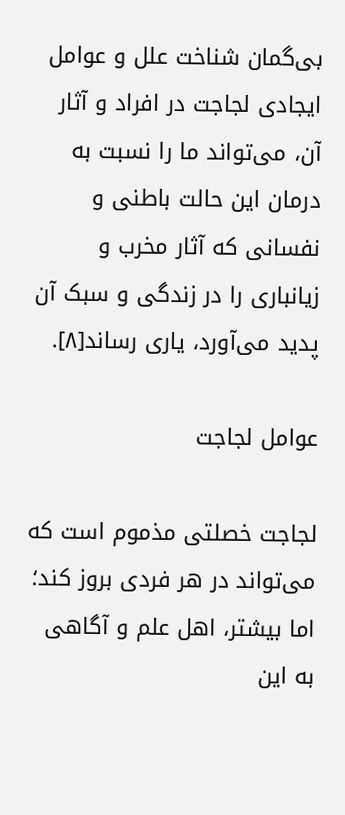بی‌گمان شناخت علل و عوامل ایجادی لجاجت در افراد و آثار آن، می‌تواند ما را نسبت به درمان این حالت باطنی و نفسانی که آثار مخرب و زیانباری را در زندگی و سبک آن پدید می‌آورد، یاری رساند[۸].

عوامل لجاجت

لجاجت خصلتی مذموم است که می‌تواند در هر فردی بروز کند؛ اما بیشتر، اهل علم و آگاهی به این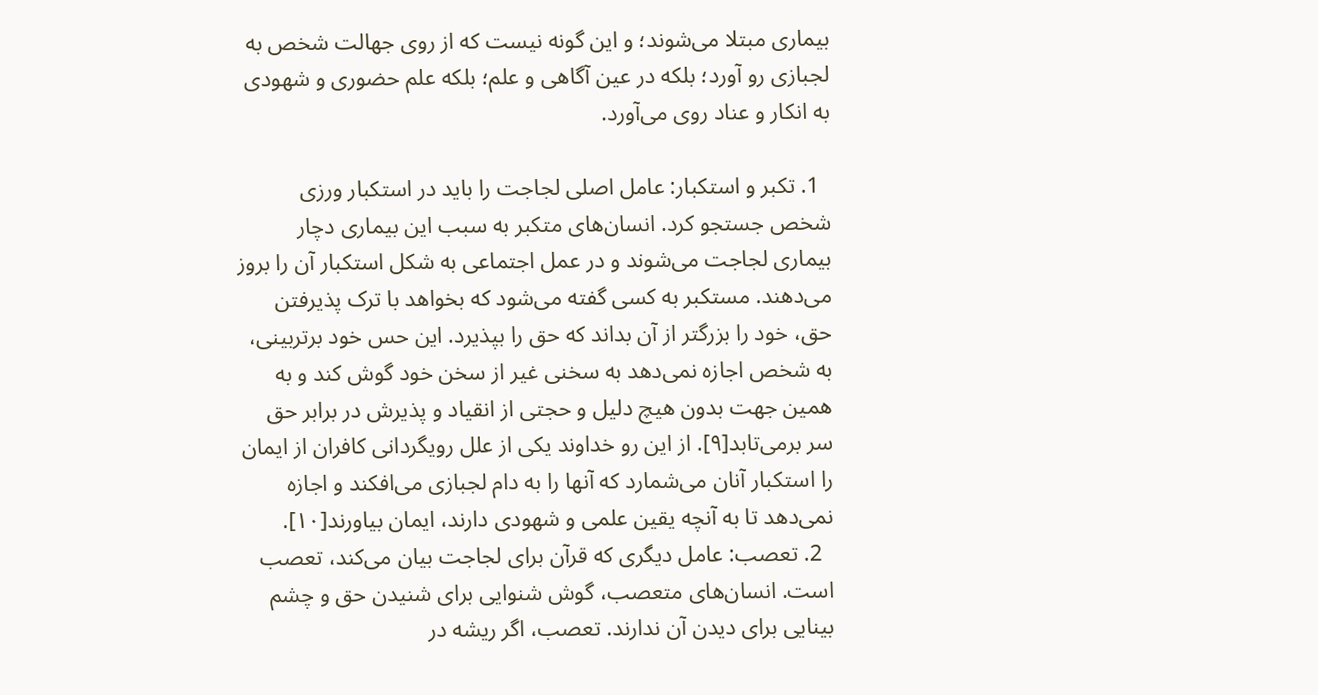بیماری مبتلا می‌شوند؛ و این گونه نیست که از روی جهالت شخص به لجبازی رو آورد؛ بلکه در عین آگاهی و علم؛ بلکه علم حضوری و شهودی به انکار و عناد روی می‌آورد.

  1. تکبر و استکبار: عامل اصلی لجاجت را باید در استکبار ورزی شخص جستجو کرد. انسان‌های متکبر به سبب این بیماری دچار بیماری لجاجت می‌شوند و در عمل اجتماعی به شکل استکبار آن را بروز می‌دهند. مستکبر به کسی گفته می‌شود که بخواهد با ترک پذیرفتن حق، خود را بزرگتر از آن بداند که حق را بپذیرد. این حس خود برتربینی، به شخص اجازه نمی‌دهد به سخنی غیر از سخن خود گوش کند و به همین جهت بدون هیچ دلیل و حجتی از انقیاد و پذیرش در برابر حق سر برمی‌تابد[۹]. از این رو خداوند یکی از علل رویگردانی کافران از ایمان را استکبار آنان می‌شمارد که آنها را به دام لجبازی می‌افکند و اجازه نمی‌دهد تا به آنچه یقین علمی و شهودی دارند، ایمان بیاورند[۱۰].
  2. تعصب: عامل دیگری که قرآن برای لجاجت بیان می‌کند، تعصب است. انسان‌های متعصب، گوش شنوایی برای شنیدن حق و چشم بینایی برای دیدن آن ندارند. تعصب، اگر ریشه در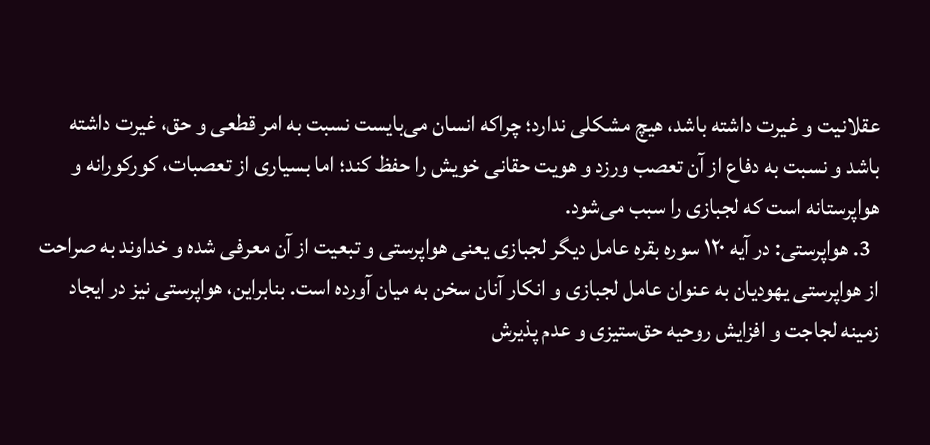عقلانیت و غیرت داشته باشد، هیچ مشکلی ندارد؛ چراکه انسان می‌بایست نسبت به امر قطعی و حق، غیرت داشته باشد و نسبت به دفاع از آن تعصب ورزد و هویت حقانی خویش را حفظ کند؛ اما بسیاری از تعصبات، کورکورانه و هواپرستانه است که لجبازی را سبب می‌شود.
  3. هواپرستی: در آیه ۱۲۰ سوره بقره عامل دیگر لجبازی یعنی هواپرستی و تبعیت از آن معرفی شده و خداوند به صراحت از هواپرستی یهودیان به عنوان عامل لجبازی و انکار آنان سخن به میان آورده است. بنابراین، هواپرستی نیز در ایجاد زمینه لجاجت و افزایش روحیه حق‌ستیزی و عدم پذیرش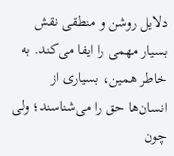دلایل روشن و منطقی نقش بسیار مهمی را ایفا می‌کند. به خاطر همین، بسیاری از انسان‌ها حق را می‌شناسند؛ ولی چون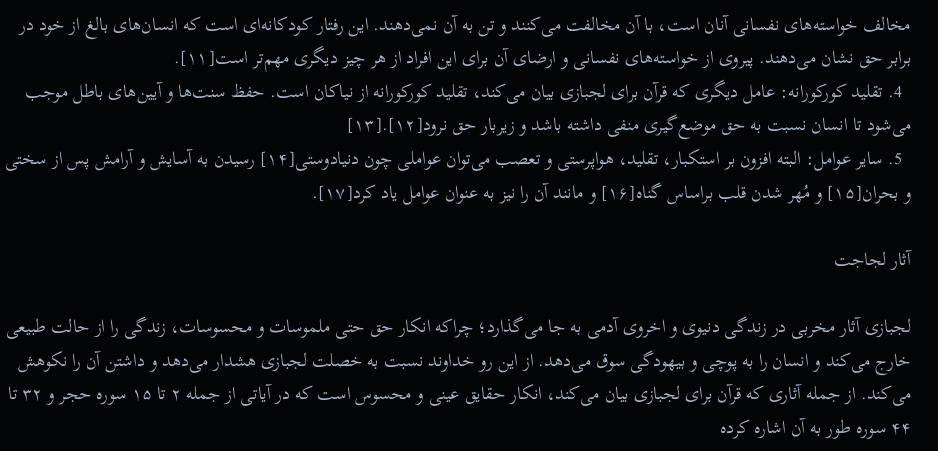مخالف خواسته‌های نفسانی آنان است، با آن مخالفت می‌کنند و تن به آن نمی‌دهند. این رفتار کودکانه‌ای است که انسان‌های بالغ از خود در برابر حق نشان می‌دهند. پیروی از خواسته‌های نفسانی و ارضای آن برای این افراد از هر چیز دیگری مهم‌تر است[۱۱].
  4. تقلید کورکورانه: عامل دیگری که قرآن برای لجبازی بیان می‌کند، تقلید کورکورانه از نیاکان است. حفظ سنت‌ها و آیین‌های باطل موجب می‌شود تا انسان نسبت به حق موضع‌گیری منفی داشته باشد و زیربار حق نرود[۱۲].[۱۳]
  5. سایر عوامل: البته افزون بر استکبار، تقلید، هواپرستی و تعصب می‌توان عواملی چون دنیادوستی[۱۴] رسیدن به آسایش و آرامش پس از سختی و بحران[۱۵] و مُهر شدن قلب براساس گناه[۱۶] و مانند آن را نیز به عنوان عوامل یاد کرد[۱۷].

آثار لجاجت

لجبازی آثار مخربی در زندگی دنیوی و اخروی آدمی به جا می‌گذارد؛ چراکه انکار حق حتی ملموسات و محسوسات، زندگی را از حالت طبیعی خارج می‌کند و انسان را به پوچی و بیهودگی سوق می‌دهد. از این رو خداوند نسبت به خصلت لجبازی هشدار می‌دهد و داشتن آن را نکوهش می‌کند. از جمله آثاری که قرآن برای لجبازی بیان می‌کند، انکار حقایق عینی و محسوس است که در آیاتی از جمله ۲ تا ۱۵ سوره حجر و ۳۲ تا ۴۴ سوره طور به آن اشاره کرده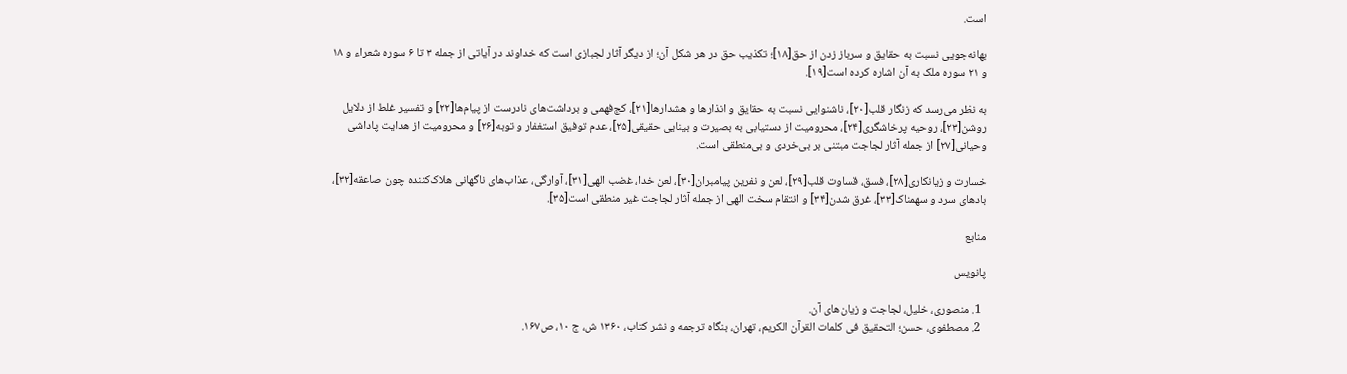است.

بهانه‌جویی نسبت به حقایق و سرباز زدن از حق[۱۸]؛ تکذیب حق در هر شکل آن؛ از دیگر آثار لجبازی است که خداوند در آیاتی از جمله ۳ تا ۶ سوره شعراء و ۱۸ و ۲۱ سوره ملک به آن اشاره کرده است[۱۹].

به نظر می‌رسد که زنگار قلب[۲۰]، ناشنوایی نسبت به حقایق و انذارها و هشدارها[۲۱]، کج‌فهمی و برداشت‌های نادرست از پیام‌ها[۲۲] و تفسیر غلط از دلایل روشن[۲۳]، روحیه پرخاشگری[۲۴]، محرومیت از دستیابی به بصیرت و بینایی حقیقی[۲۵]، عدم توفیق استغفار و توبه[۲۶] و محرومیت از هدایت پاداشی وحیانی[۲۷] از جمله آثار لجاجت مبتنی بر بی‌خردی و بی‌منطقی است.

خسارت و زیانکاری[۲۸]، فسق، قساوت قلب[۲۹]، لعن و نفرین پیامبران[۳۰]، لعن خدا، غضب الهی[۳۱]، آوارگی، عذاب‌های ناگهانی هلاک‌کننده چون صاعقه[۳۲]، بادهای سرد و سهمناک[۳۳]، غرق شدن[۳۴] و انتقام سخت الهی از جمله آثار لجاجت غیر منطقی است[۳۵].

منابع

پانویس

  1. منصوری، خلیل، لجاجت و زیان‌های آن.
  2. مصطفوی، حسن؛ التحقیق فی کلمات القرآن الکریم، تهران، بنگاه ترجمه و نشر کتاب، ۱۳۶۰ ش، ج ۱۰، ص۱۶۷.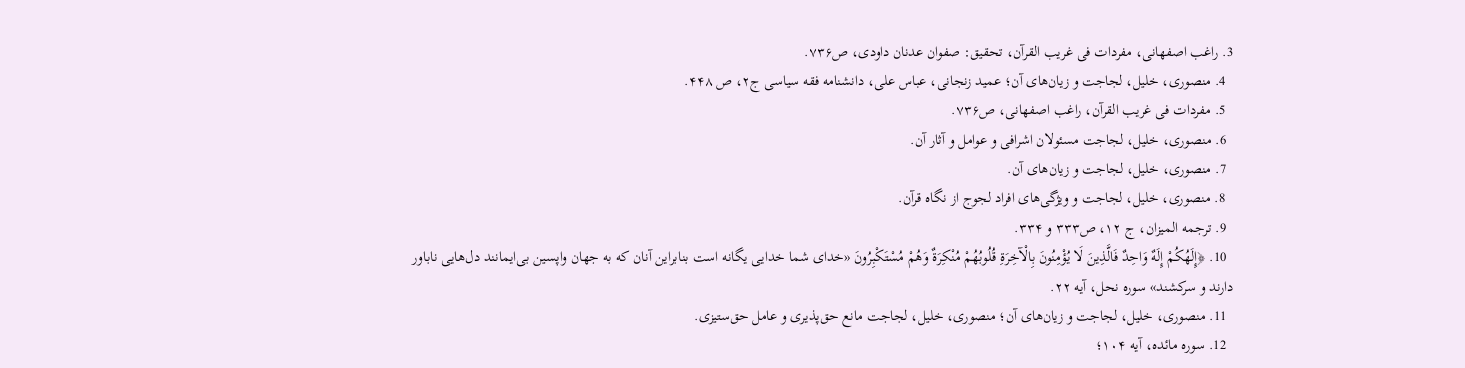3. راغب اصفهانی، مفردات فی غریب القرآن، تحقیق: صفوان عدنان داودی، ص۷۳۶.
  4. منصوری، خلیل، لجاجت و زیان‌های آن؛ عمید زنجانی، عباس علی، دانشنامه فقه سیاسی ج۲، ص ۴۴۸.
  5. مفردات فی غریب القرآن، راغب اصفهانی، ص۷۳۶.
  6. منصوری، خلیل، لجاجت مسئولان ‌اشرافی و عوامل و آثار آن.
  7. منصوری، خلیل، لجاجت و زیان‌های آن.
  8. منصوری، خلیل، لجاجت و ویژگی‌های افراد لجوج از نگاه قرآن.
  9. ترجمه المیزان، ج ۱۲، ص۳۳۳ و ۳۳۴.
  10. ﴿إِلَهُكُمْ إِلَهٌ وَاحِدٌ فَالَّذِينَ لَا يُؤْمِنُونَ بِالْآخِرَةِ قُلُوبُهُمْ مُنْكِرَةٌ وَهُمْ مُسْتَكْبِرُونَ «خدای شما خدایی یگانه است بنابراین آنان که به جهان واپسین بی‌ایمانند دل‌هایی ناباور دارند و سرکشند» سوره نحل، آیه ۲۲.
  11. منصوری، خلیل، لجاجت و زیان‌های آن؛ منصوری، خلیل، لجاجت مانع حق‌پذیری و عامل حق‌ستیزی.
  12. سوره مائده، آیه ۱۰۴؛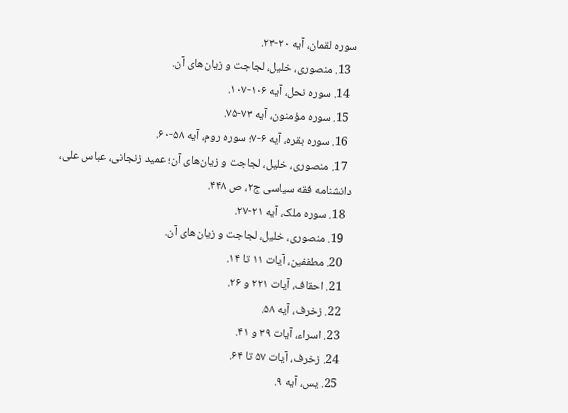سوره لقمان، آیه ۲۰-۲۳.
  13. منصوری، خلیل، لجاجت و زیان‌های آن.
  14. سوره نحل، آیه ۱۰۶-۱۰۷.
  15. سوره مؤمنون، آیه ۷۳-۷۵.
  16. سوره بقره، آیه ۶-۷؛ سوره روم، آیه ۵۸-۶۰.
  17. منصوری، خلیل، لجاجت و زیان‌های آن؛ عمید زنجانی، عباس علی، دانشنامه فقه سیاسی ج۲، ص ۴۴۸.
  18. سوره ملک، آیه ۲۱-۲۷.
  19. منصوری، خلیل، لجاجت و زیان‌های آن.
  20. مطففین، آیات ۱۱ تا ۱۴.
  21. احقاف، آیات ۲۲۱ و ۲۶.
  22. زخرف، آیه ۵۸.
  23. اسراء، آیات ۳۹ و ۴۱.
  24. زخرف، آیات ۵۷ تا ۶۴.
  25. یس، آیه ۹.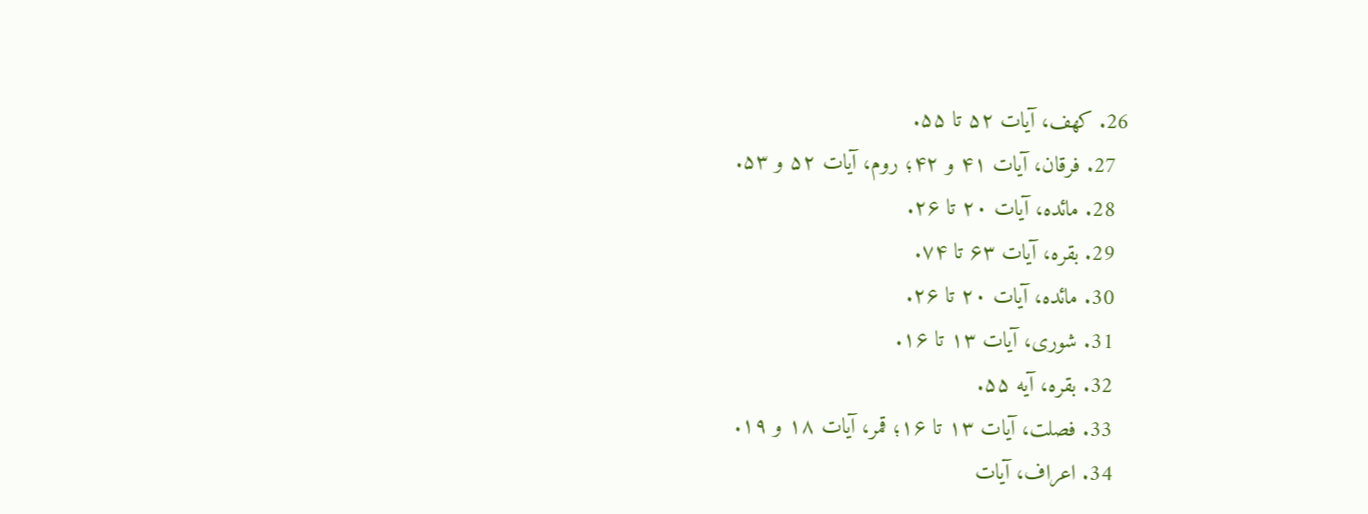26. کهف، آیات ۵۲ تا ۵۵.
  27. فرقان، آیات ۴۱ و ۴۲؛ روم، آیات ۵۲ و ۵۳.
  28. مائده، آیات ۲۰ تا ۲۶.
  29. بقره، آیات ۶۳ تا ۷۴.
  30. مائده، آیات ۲۰ تا ۲۶.
  31. شوری، آیات ۱۳ تا ۱۶.
  32. بقره، آیه ۵۵.
  33. فصلت، آیات ۱۳ تا ۱۶؛ قمر، آیات ۱۸ و ۱۹.
  34. اعراف، آیات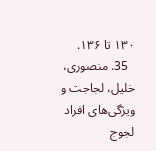۱۳۰ تا ۱۳۶.
  35. منصوری، خلیل، لجاجت و ویژگی‌های افراد لجوج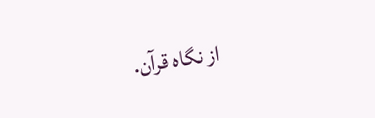از نگاه قرآن.